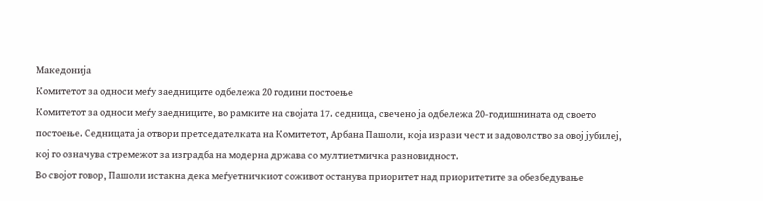Македонија
Комитетот за односи меѓу заедниците одбележа 20 години постоење
Комитетот за односи меѓу заедниците, во рамките на својата 17. седница, свечено ја одбележа 20-годишнината од своето постоење. Седницата ја отвори претседателката на Комитетот, Арбана Пашоли, која изрази чест и задоволство за овој јубилеј, кој го означува стремежот за изградба на модерна држава со мултиетмичка разновидност.
Во својот говор, Пашоли истакна дека меѓуетничкиот соживот останува приоритет над приоритетите за обезбедување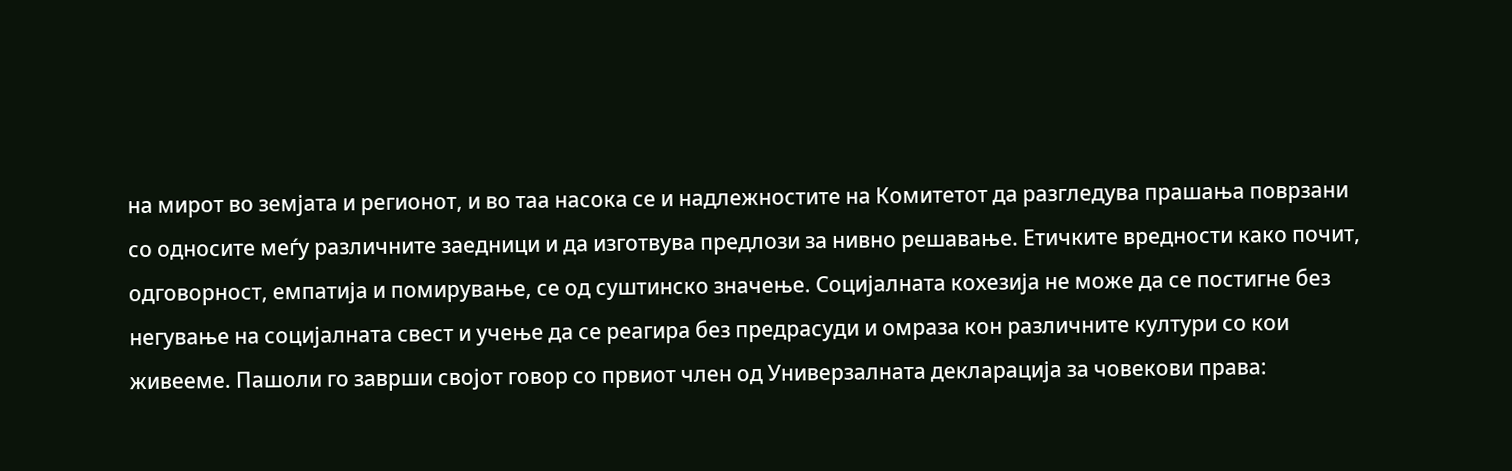на мирот во земјата и регионот, и во таа насока се и надлежностите на Комитетот да разгледува прашања поврзани со односите меѓу различните заедници и да изготвува предлози за нивно решавање. Етичките вредности како почит, одговорност, емпатија и помирување, се од суштинско значење. Социјалната кохезија не може да се постигне без негување на социјалната свест и учење да се реагира без предрасуди и омраза кон различните култури со кои живееме. Пашоли го заврши својот говор со првиот член од Универзалната декларација за човекови права: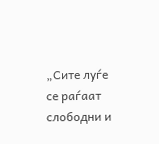„Сите луѓе се раѓаат слободни и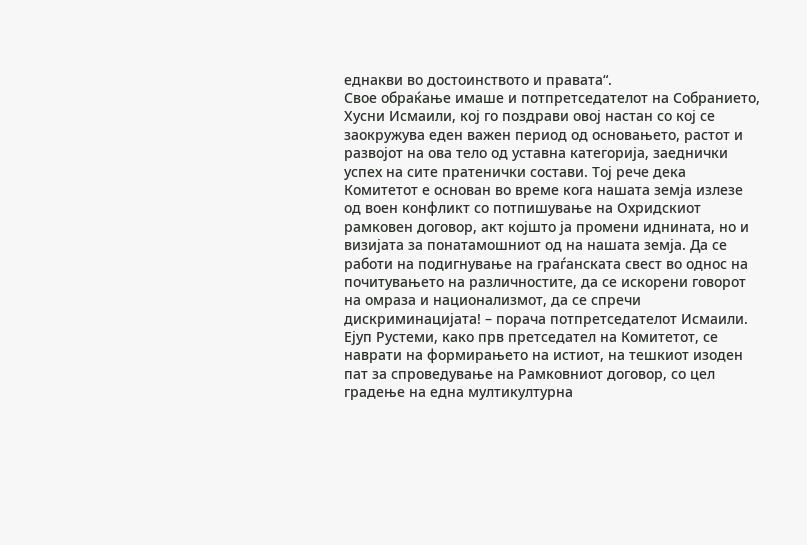еднакви во достоинството и правата“.
Свое обраќање имаше и потпретседателот на Собранието, Хусни Исмаили, кој го поздрави овој настан со кој се заокружува еден важен период од основањето, растот и развојот на ова тело од уставна категорија, заеднички успех на сите пратенички состави. Тој рече дека Комитетот е основан во време кога нашата земја излезе од воен конфликт со потпишување на Охридскиот рамковен договор, акт којшто ја промени иднината, но и визијата за понатамошниот од на нашата земја. Да се работи на подигнување на граѓанската свест во однос на почитувањето на различностите, да се искорени говорот на омраза и национализмот, да се спречи дискриминацијата! – порача потпретседателот Исмаили.
Ејуп Рустеми, како прв претседател на Комитетот, се наврати на формирањето на истиот, на тешкиот изоден пат за спроведување на Рамковниот договор, со цел градење на една мултикултурна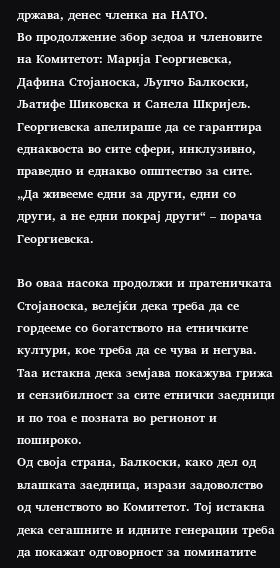држава, денес членка на НАТО.
Во продолжение збор зедоа и членовите на Комитетот: Марија Георгиевска, Дафина Стојаноска, Љупчо Балкоски, Љатифе Шиковска и Санела Шкријељ.
Георгиевска апелираше да се гарантира еднаквоста во сите сфери, инклузивно, праведно и еднакво општество за сите.
„Да живееме едни за други, едни со други, а не едни покрај други“ – порача Георгиевска.

Во оваа насока продолжи и пратеничката Стојаноска, велејќи дека треба да се гордееме со богатството на етничките култури, кое треба да се чува и негува. Таа истакна дека земјава покажува грижа и сензибилност за сите етнички заедници и по тоа е позната во регионот и пошироко.
Од своја страна, Балкоски, како дел од влашката заедница, изрази задоволство од членството во Комитетот. Тој истакна дека сегашните и идните генерации треба да покажат одговорност за поминатите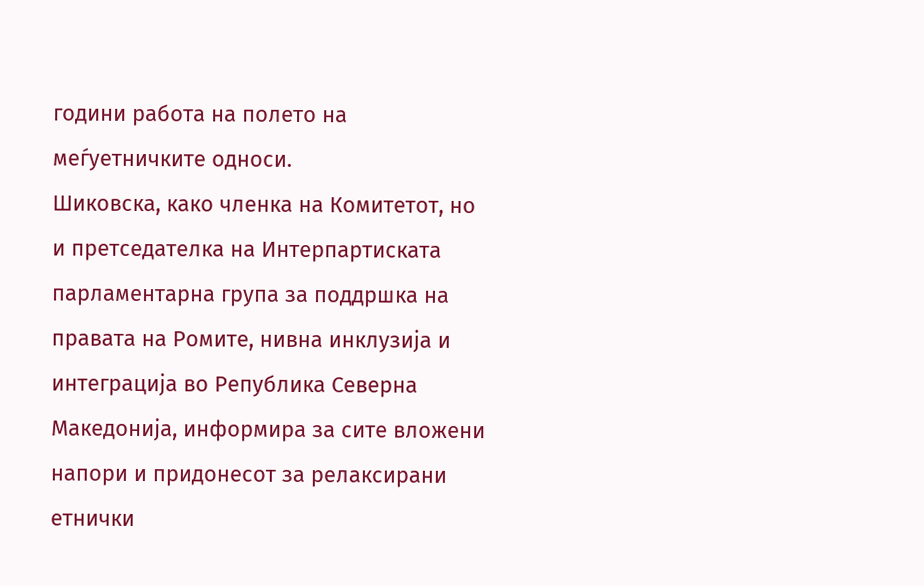години работа на полето на меѓуетничките односи.
Шиковска, како членка на Комитетот, но и претседателка на Интерпартиската парламентарна група за поддршка на правата на Ромите, нивна инклузија и интеграција во Република Северна Македонија, информира за сите вложени напори и придонесот за релаксирани етнички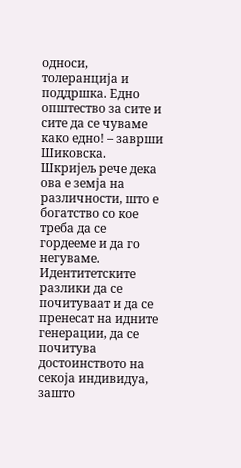односи, толеранција и поддршка. Едно општество за сите и сите да се чуваме како едно! – заврши Шиковска.
Шкријељ рече дека ова е земја на различности, што е богатство со кое треба да се гордееме и да го негуваме. Идентитетските разлики да се почитуваат и да се пренесат на идните генерации, да се почитува достоинството на секоја индивидуа, зашто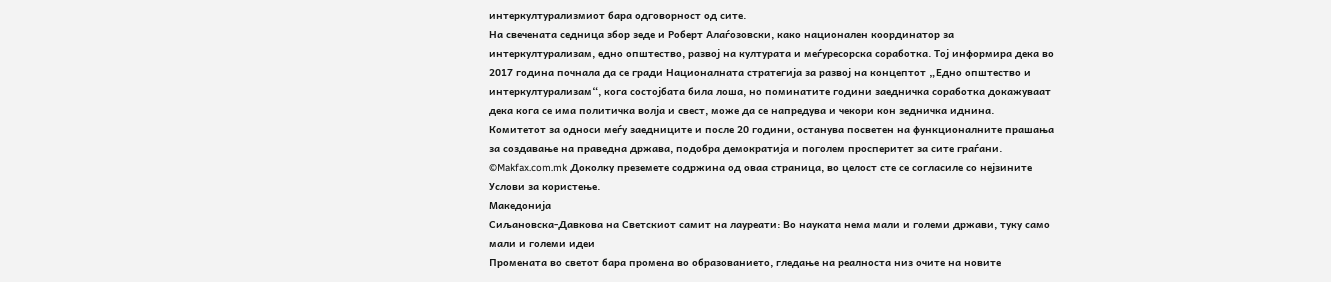интеркултурализмиот бара одговорност од сите.
На свечената седница збор зеде и Роберт Алаѓозовски, како национален координатор за интеркултурализам, едно општество, развој на културата и меѓуресорска соработка. Тој информира дека во 2017 година почнала да се гради Националната стратегија за развој на концептот „Едно општество и интеркултурализам“, кога состојбата била лоша, но поминатите години заедничка соработка докажуваат дека кога се има политичка волја и свест, може да се напредува и чекори кон зедничка иднина.
Комитетот за односи меѓу заедниците и после 20 години, останува посветен на функционалните прашања за создавање на праведна држава, подобра демократија и поголем просперитет за сите граѓани.
©Makfax.com.mk Доколку преземете содржина од оваа страница, во целост сте се согласиле со нејзините Услови за користење.
Македонија
Сиљановска-Давкова на Светскиот самит на лауреати: Во науката нема мали и големи држави, туку само мали и големи идеи
Промената во светот бара промена во образованието, гледање на реалноста низ очите на новите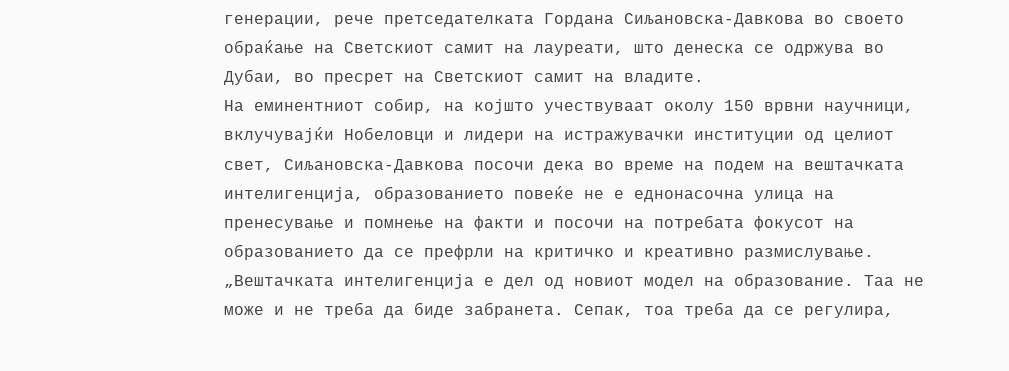генерации, рече претседателката Гордана Сиљановска-Давкова во своето обраќање на Светскиот самит на лауреати, што денеска се одржува во Дубаи, во пресрет на Светскиот самит на владите.
На еминентниот собир, на којшто учествуваат околу 150 врвни научници, вклучувајќи Нобеловци и лидери на истражувачки институции од целиот свет, Сиљановска-Давкова посочи дека во време на подем на вештачката интелигенција, образованието повеќе не е еднонасочна улица на пренесување и помнење на факти и посочи на потребата фокусот на образованието да се префрли на критичко и креативно размислување.
„Вештачката интелигенција е дел од новиот модел на образование. Таа не може и не треба да биде забранета. Сепак, тоа треба да се регулира,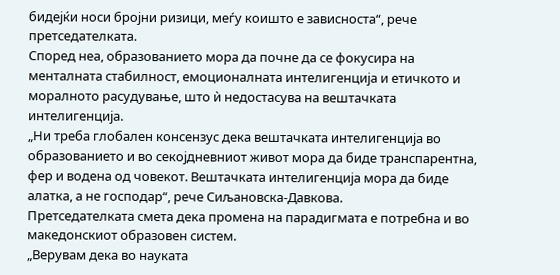бидејќи носи бројни ризици, меѓу коишто е зависноста“, рече претседателката.
Според неа, образованието мора да почне да се фокусира на менталната стабилност, емоционалната интелигенција и етичкото и моралното расудување, што ѝ недостасува на вештачката интелигенција.
„Ни треба глобален консензус дека вештачката интелигенција во образованието и во секојдневниот живот мора да биде транспарентна, фер и водена од човекот. Вештачката интелигенција мора да биде алатка, а не господар“, рече Сиљановска-Давкова.
Претседателката смета дека промена на парадигмата е потребна и во македонскиот образовен систем.
„Верувам дека во науката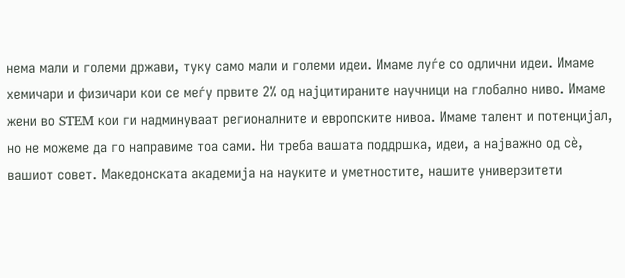нема мали и големи држави, туку само мали и големи идеи. Имаме луѓе со одлични идеи. Имаме хемичари и физичари кои се меѓу првите 2% од најцитираните научници на глобално ниво. Имаме жени во STEM кои ги надминуваат регионалните и европските нивоа. Имаме талент и потенцијал, но не можеме да го направиме тоа сами. Ни треба вашата поддршка, идеи, а најважно од сè, вашиот совет. Македонската академија на науките и уметностите, нашите универзитети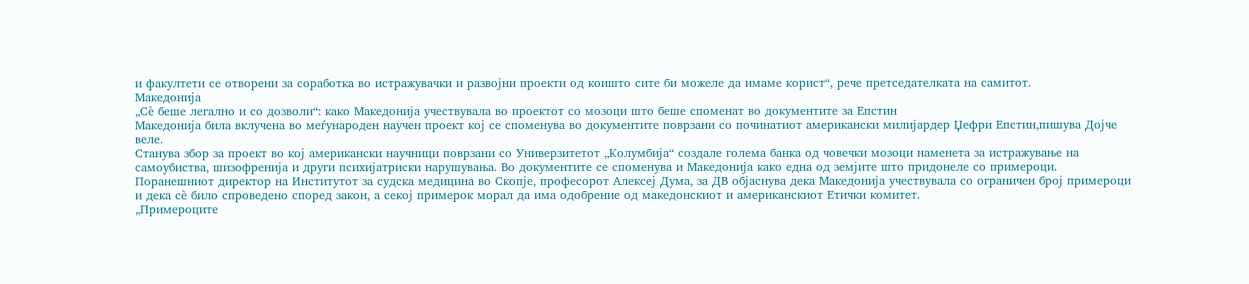и факултети се отворени за соработка во истражувачки и развојни проекти од коишто сите би можеле да имаме корист“, рече претседателката на самитот.
Македонија
„Сè беше легално и со дозволи“: како Македонија учествувала во проектот со мозоци што беше споменат во документите за Епстин
Македонија била вклучена во меѓународен научен проект кој се споменува во документите поврзани со починатиот американски милијардер Џефри Епстин,пишува Дојче веле.
Станува збор за проект во кој американски научници поврзани со Универзитетот „Колумбија“ создале голема банка од човечки мозоци наменета за истражување на самоубиства, шизофренија и други психијатриски нарушувања. Во документите се споменува и Македонија како една од земјите што придонеле со примероци.
Поранешниот директор на Институтот за судска медицина во Скопје, професорот Алексеј Дума, за ДВ објаснува дека Македонија учествувала со ограничен број примероци и дека сè било спроведено според закон, а секој примерок морал да има одобрение од македонскиот и американскиот Етички комитет.
„Примероците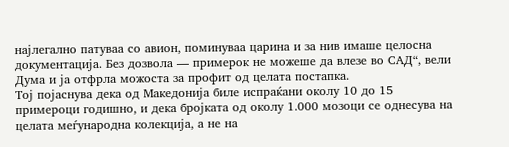најлегално патуваа со авион, поминуваа царина и за нив имаше целосна документација. Без дозвола — примерок не можеше да влезе во САД“, вели Дума и ја отфрла можоста за профит од целата постапка.
Тој појаснува дека од Македонија биле испраќани околу 10 до 15 примероци годишно, и дека бројката од околу 1.000 мозоци се однесува на целата меѓународна колекција, а не на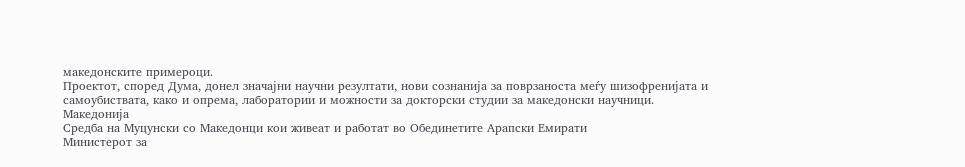македонските примероци.
Проектот, според Дума, донел значајни научни резултати, нови сознанија за поврзаноста меѓу шизофренијата и самоубиствата, како и опрема, лаборатории и можности за докторски студии за македонски научници.
Македонија
Средба на Муцунски со Македонци кои живеат и работат во Обединетите Арапски Емирати
Министерот за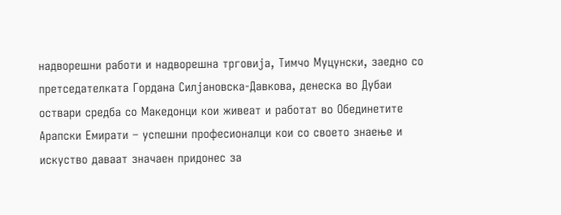надворешни работи и надворешна трговија, Тимчо Муцунски, заедно со претседателката Гордана Силјановска-Давкова, денеска во Дубаи оствари средба со Македонци кои живеат и работат во Обединетите Арапски Емирати – успешни професионалци кои со своето знаење и искуство даваат значаен придонес за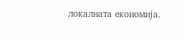локалната економија.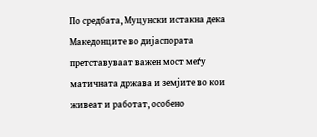По средбата, Муцунски истакна дека Македонците во дијаспората претставуваат важен мост меѓу матичната држава и земјите во кои живеат и работат, особено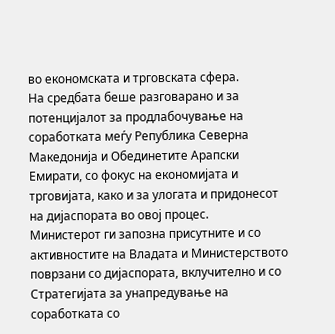во економската и трговската сфера.
На средбата беше разговарано и за потенцијалот за продлабочување на соработката меѓу Република Северна Македонија и Обединетите Арапски Емирати, со фокус на економијата и трговијата, како и за улогата и придонесот на дијаспората во овој процес.
Министерот ги запозна присутните и со активностите на Владата и Министерството поврзани со дијаспората, вклучително и со Стратегијата за унапредување на соработката со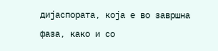дијаспората, која е во завршна фаза, како и со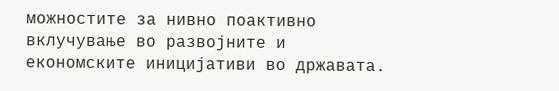можностите за нивно поактивно вклучување во развојните и економските иницијативи во државата.